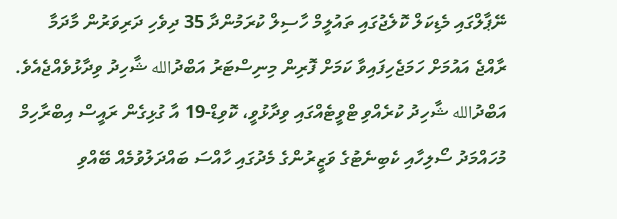ނޭޕާލްގައި މެޑިކަލް ކޮލެޖުގައި ތައުލީމް ހާސިލް ކުރަމުންދާ 35 ދިވެހި ދަރިވަރުން މާދަމާ ރާއްޖެ އައުމަށް ހަމަޖެހިފައިވާ ކަމަށް ފޮރިން މިނިސްޓަރު އަބްދުالله ޝާހިދު ވިދާޅުވެއްޖެއެވެ.
އަބްދުالله ޝާހިދު ކުރެއްވި ޓްވީޓެއްގައި ވިދާޅުވީ، ކޮވިޑް-19 އާ ގުޅިގެން ރައީސް އިބްރާހިމް މުހައްމަދު ސޯލިހާއި ކެބިނެޓުގެ ވަޒީރުންގެ މެދުގައި ހާއްސަ ބައްދަލުވުމެއް ބޭއްވި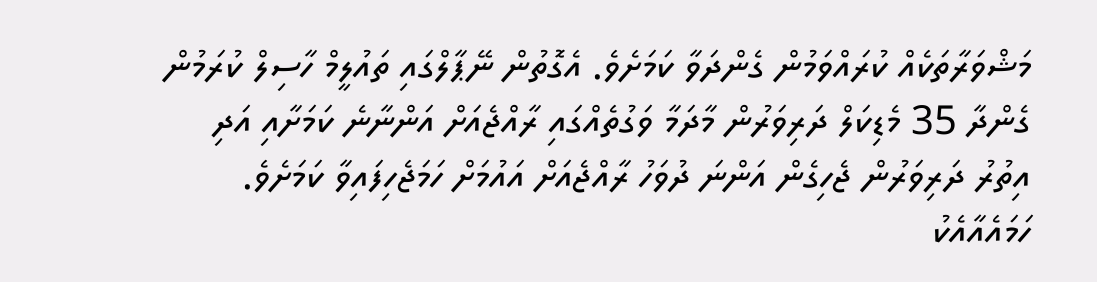މަޝްވަރާތަކެއް ކުރައްވަމުން ގެންދަވާ ކަމަށެވެ. އެގޮތުން ނޭޕާލްގައި ތައުލީމް ހާސިލް ކުރަމުން ގެންދާ 35 މެޑިކަލް ދަރިވަރުން މާދަމާ ވަގުތެއްގައި ރާއްޖެއަށް އަންނާނެ ކަމަށާއި އަދި އިތުރު ދަރިވަރުން ޖެހިގެން އަންނަ ދުވަހު ރާއްޖެއަށް އައުމަށް ހަމަޖެހިފައިވާ ކަމަށެވެ.
ހަމައެއާއެކު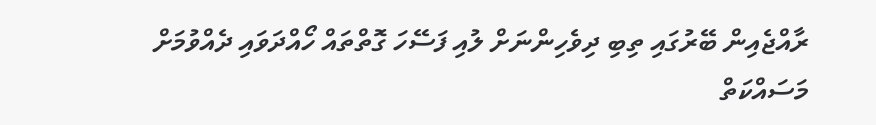ރާއްޖެއިން ބޭރުގައި ތިބި ދިވެހިންނަށް ލުއި ފަސޭހަ ގޮތްތައް ހޯއްދަވައި ދެއްވުމަށް މަސައްކަތް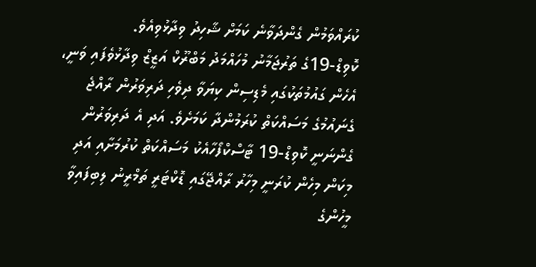ކުރައްވަމުން ގެންދަވާނެ ކަމަށް ޝާހިދު ވިދާޅުވިއެވެ.
ކޮވިޑް-19ގެ ތަރުޖަމާނު މުހައްމަދު މަބްރޫކް އަޒީޒް ވިދާޅުވެފައި ވަނީ، އެހެން ގައުމުތަކުގައި މެޑިސިން ކިޔަވާ ދިވެހި ދަރިވަރުން ރާއްޖެ ގެނައުމުގެ މަސައްކަތް ކުރަމުންދާ ކަމަށެވެ. އަދި އެ ދަރިވަރުން ގެންނަނީ ކޮވިޑް-19 ޓާސްކްފޯހާއެކު މަސައްކަތް ކުރުމަށާއި އަދި މިކަން މިހެން ކުރަނީ މިހާރު ރާއްޖޭގައި ޑޮކްޓަރީ ތަމްރީނު ލިބިފައިވާ މީހުންގެ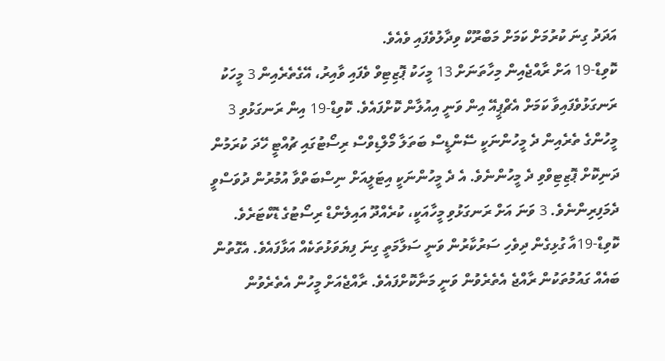އަދަދު ގިނަ ކުރުމަށް ކަމަށް މަބްރޫކް ވިދާލުވެފައި ވެއެވެ.
ކޮވިޑް-19 އަށް ރާއްޖެއިން މިހާތަނަށް 13 މީހަކު ޕޮޒިޓިވް ވެފައި ވާއިރު، އޭގެތެރެއިން 3 މީހަކު ރަނގަޅުވެފައިވާ ކަމަށް އެޗްޕީއޭ އިން ވަނީ އިއުލާން ކޮށްފައެވެ. ކޮވިޑް-19 އިން ރަނގަޅުވި 3 މީހުންގެ ތެރެއިން ދެ މީހުންނަކީ ސޭންޑީސް ބަތަލާ މޯލްޑިވްސް ރިސޯޓުގައި ޗުއްޓީ ހޭދަ ކުރަމުން ދަނިކޮށް ޕޮޒިޓިވްވި ދެ މީހުންނެވެ. އެ ދެ މީހުންނަކީ އިޓަލީއަށް ނިސްބަތްވާ އުމުރުން ދުވަސްވީ ދެމަފިރިންނެވެ. 3 ވަނަ އަށް ރަނގަޅުވި މީހާއަކީ، ކުރެއްދޫ އައިލެންޑް ރިސޯޓުގެ ޑޮކްޓަރެވެ.
ކޮވިޑް-19އާ ގުޅިގެން ދިވެހި ސަރުކާރުން ވަނީ ސަލާމަތީ ގިނަ ފިޔަވަޅުތަކެއް އަޅާފައެވެ. އެގޮތުން ބައެއް ގައުމުތަކުން ރާއްޖެ އެތެރެވުން ވަނީ މަނާކޮށްފައެވެ. ރާއްޖެއަށް މީހުން އެތެރެވުން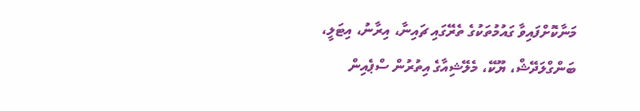މަނާކޮށްފައިވާ ގައުމުތަކުގެ ތެރޭގައި ޗައިނާ، އިރާނު، އިޓަލީ، ބަންގްލަދޭޝް، ޔޫކޭ، މެލޭޝިއާގެ އިތުރުން ސްޕެއިން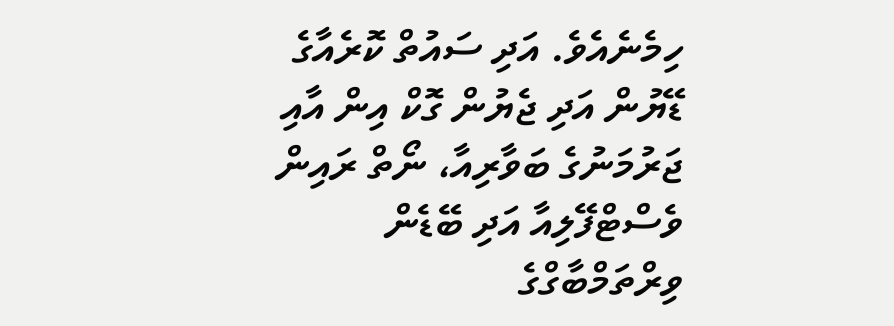ހިމެނެއެވެ. އަދި ސައުތް ކޮރެއާގެ ޑޭޔުން އަދި ޖެޔުން ގޮކް އިން އާއި ޖަރުމަނުގެ ބަވާރިއާ، ނޯތް ރައިން ވެސްޓްފޭލިއާ އަދި ބޭޑެން ވިރްތަމްބާގްގެ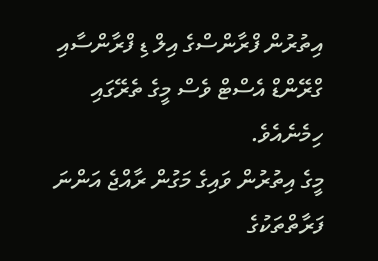އިތުރުން ފްރާންސްގެ އިލް ޑި ފްރާންސާއި ގްރޭންޑް އެސްޓް ވެސް މީގެ ތެރޭގައި ހިމެނެއެވެ.
މީގެ އިތުރުން ވައިގެ މަގުން ރާއްޖެ އަންނަ ފަރާތްތަކުގެ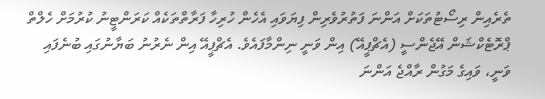ތެރެއިން ރިސޯޓުތަކަށް އަންނަ ފަތުރުވެރިން ފިޔަވައި އެހެން ހުރިހާ ފަރާތްތަކެއް ކަރަންޓީނު ކުރުމަށް ހެލްތް ޕްރޮޓެކްޝަން އޭޖެންސީ (އެޗްޕީއޭ) އިން ވަނީ ނިންމާފައެވެ. އެޗްޕީއޭ އިން ނެރުނު ބަޔާނުގައި ބުނެފައި ވަނީ، ވައިގެ މަގުން ރާއްޖެ އަންނަ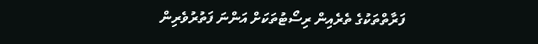ފަރާތްތަކުގެ ތެރެއިން ރިސޯޓުތަކަށް އަންނަ ފަތުރުވެރިން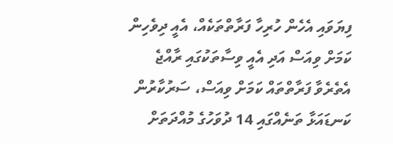ފިޔަވައި އެހެން ހުރިހާ ފަރާތްތަކެއް، އެއީ ދިވެހިން ކަމަށް ވިއަސް އަދި އެއީ ވިސާތަކުގައި ރާއްޖެ އެތެރެވާ ފަރާތްތައް ކަމަށް ވިއަސް، ސަރުކާރުން ކަނޑައަޅާ ތަނެއްގައި 14 ދުވަހުގެ މުއްދަތަށް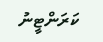ކަރަންޓީނު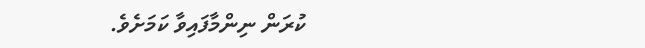ކުރަން ނިންމާފައިވާ ކަމަށެވެ.